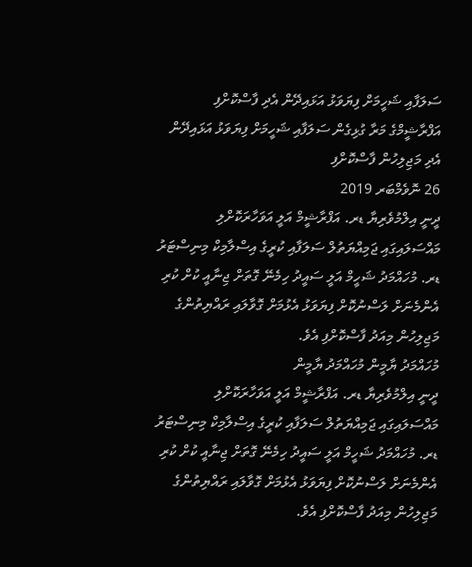ސަލަފާއި ޝަހީމަށް ފިޔަވަޅު އަޅައިދޭން އެދި ފާސްކޮށްފި
އަފްރާޝީމްގެ މަރާ ގުޅިގެން ސަލަފާއި ޝަހީމަށް ފިޔަވަޅު އަޅައިދޭން އެދި މަޖިލިހުން ފާސްކޮށްފި
26 ނޮވެމްބަރ 2019
ދީނީ އިލްމުވެރިޔާ ޑރ. އަފްރާޝީމް އަލީ އަވަހާރަކޮށްލި މައްސަލައިގައި ޖަމިއްޔަތުލް ސަލަފާއި ކުރީގެ އިސްލާމިކް މިނިސްޓަރު ޑރ. މުހައްމަދު ޝަހީމް އަލީ ސައީދު ހިމެނޭ ގޮތަށް ޖިނާއީ ކުށް ކުރި އެންމެނަށް ލަސްނުކޮށް ފިޔަވަޅު އެޅުމަށް ގޮވާލައި ރައްޔިތުންގެ މަޖިލިހުން މިއަދު ފާސްކޮށްފި އެވެ.
މުހައްމަދު ޔާމީން މުހައްމަދު ޔާމީން
ދީނީ އިލްމުވެރިޔާ ޑރ. އަފްރާޝީމް އަލީ އަވަހާރަކޮށްލި މައްސަލައިގައި ޖަމިއްޔަތުލް ސަލަފާއި ކުރީގެ އިސްލާމިކް މިނިސްޓަރު ޑރ. މުހައްމަދު ޝަހީމް އަލީ ސައީދު ހިމެނޭ ގޮތަށް ޖިނާއީ ކުށް ކުރި އެންމެނަށް ލަސްނުކޮށް ފިޔަވަޅު އެޅުމަށް ގޮވާލައި ރައްޔިތުންގެ މަޖިލިހުން މިއަދު ފާސްކޮށްފި އެވެ.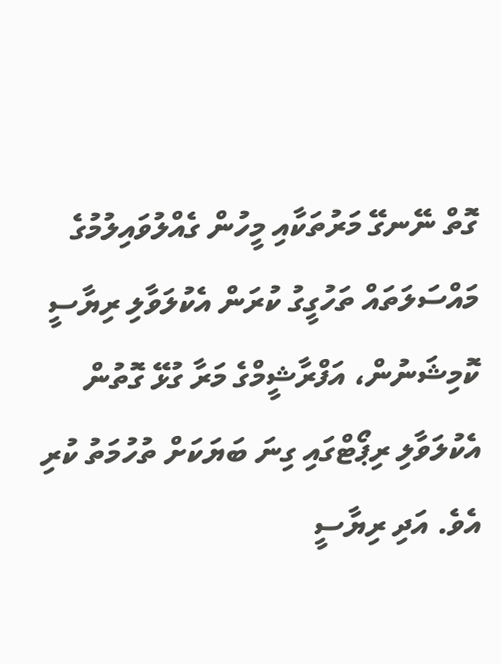ގޮތް ނޭނގޭ މަރުތަކާއި މީހުން ގެއްލުވައިލުމުގެ މައްސަލަތައް ތަހުގީގު ކުރަން އެކުލަވާލި ރިޔާސީ ކޮމިޝަނުން، އަފްރާޝީމްގެ މަރާ ގުޅޭ ގޮތުން އެކުލަވާލި ރިޕޯޓްގައި ގިނަ ބަޔަކަށް ތުހުމަތު ކުރި އެވެ. އަދި ރިޔާސީ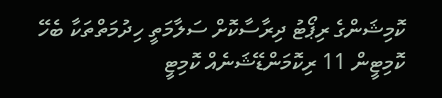ކޮމިޝަންގެ ރިޕޯޓު ދިރާސާކޮށް ސަލާމަތީ ހިދުމަތްތަކާ ބެހޭ ކޮމިޓީން 11 ރިކޮމަންޑޭޝަނެއް ކޮމިޓީ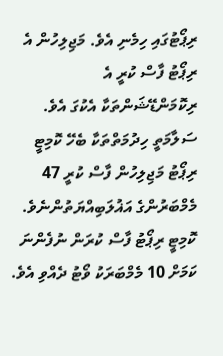ރިޕޯޓުގައި ހިމެނި އެވެ. މަޖިލިހުން އެ ރިޕޯޓު ފާސް ކުރީ އެ ރިކޮމަންޑޭޝަންތަކާ އެކުގަ އެވެ.
ސަލާމަތީ ހިދުމަތްތަކާ ބެހޭ ކޮމިޓީ ރިޕޯޓު މަޖިލިހުން ފާސް ކުރީ 47 މެމްބަރުންގެ އަޣުލަބިއްޔަތުންނެވެ. ކޮމިޓީ ރިޕޯޓު ފާސް ކުރަން ނުފެންނަ ކަމަށް 10 މެމްބަރަކު ވޯޓު ދެއްވި އެވެ.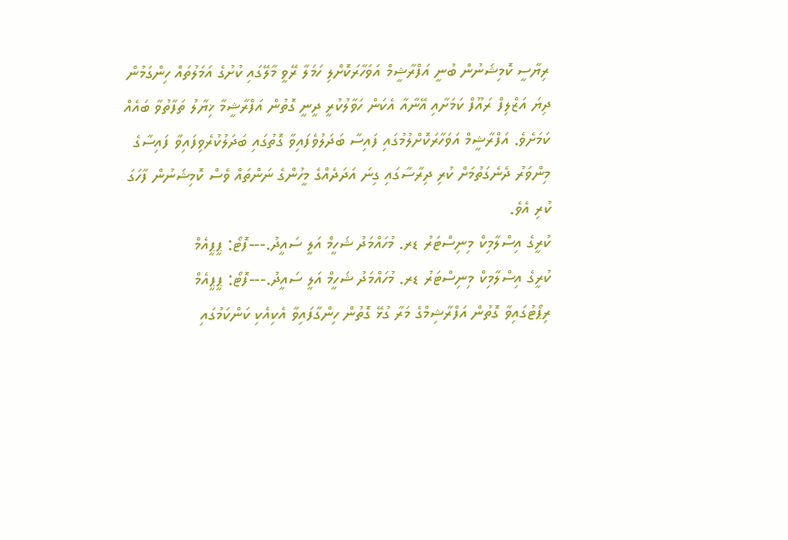ރިޔާސީ ކޮމިޝަނުން ބުނީ އަފްރާޝީމް އަވަހާރަކޮށްލި ހަމަލާ ރޭވީ މާލޭގައި ކުށުގެ އަމަލުތައް ހިންގަމުން ދިޔަ އަޒްލިފް ރައޫފް ކަމަށާއި އޭނާއާ އެކަން ހަވާލުކުރީ ދީނީ ގޮތުން އަފްރާޝީމާ ޚިޔާލު ތަފާތުވާ ބައެއް ކަމަށެވެ. އަފްރާޝީމް އަވަހާރަކޮށްލުމުގައި ފައިސާ ބަދަލުވެފައިވާ ގޮތުގައި ބަދަލުކުރެވިފައިވާ ފައިސާގެ މިންވަރު ދެނެގަތުމަށް ކުރި ދިރާސާގައި ގިނަ އަދަދެއްގެ މީހުންގެ ނަންތައް ވެސް ކޮމިޝަނުން ފާހަގަ ކުރި އެވެ.
ކުރީގެ އިސްލާމިކް މިނިސްޓަރު ޑރ. މުހައްމަދު ޝަހީމް އަލީ ސައީދު.---ފޮޓޯ: ޕީޕީއެމް
ކުރީގެ އިސްލާމިކް މިނިސްޓަރު ޑރ. މުހައްމަދު ޝަހީމް އަލީ ސައީދު.---ފޮޓޯ: ޕީޕީއެމް
ރިޕޯޓުގައިވާ ގޮތުން އަފްރާޝިމްގެ މަރާ ގުޅޭ ގޮތުން ހިންގާފައިވާ އެކިއެކި ކަންކަމުގައި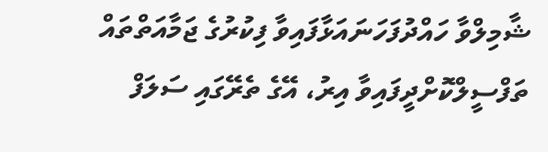ޝާމިލްވާ ހައްދުފަހަނައަޅާފައިވާ ފިކުރުގެ ޖަމާއަތްތައް ތަފްސީލްކޮށްދީފައިވާ އިރު، އޭގެ ތެރޭގައި ސަލަފް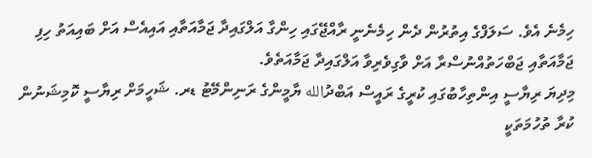ހިމެނެ އެވެ. ސަލަފްގެ އިތުރުން ދެން ހިމެނެނީ ރާއްޖޭގައި ހިންގާ އަލްގައިދާ ޖަމާއަތާއި އައިއެސް އަށް ބައިއަތު ހިފި ޖަމާއަތާއި ޖަބްހަތުއްނުސްރާ އަށް ވާގިވެރިވާ އަލްގައިދާ ޖަމާއަތެވެ.
މިދިޔަ ރިޔާސީ އިންތިހާބުގައި ކުރީގެ ރައީސް އަބްދުالله ޔާމީންގެ ރަނިންމޭޓު ޑރ. ޝަހީމަށް ރިޔާސީ ކޮމިޝަނުން ކުރާ ތުހުމަތަކީ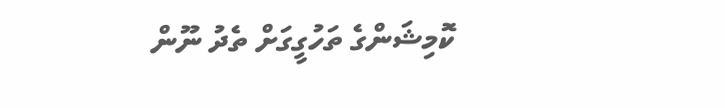ކޮމިޝަންގެ ތަހުގީގަށް ތެދު ނޫން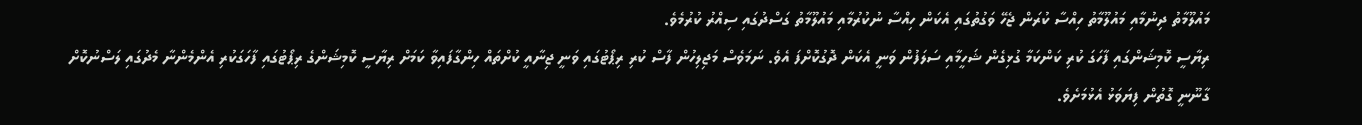މައުލޫމާތު ދިނުމާއި މައުލޫމާތު ހިއްސާ ކުރަން ޖެހޭ ވަގުތުގައި އެކަން ހިއްސާ ނުކުރުމާއި މައުލޫމާތު ގަސްދުގައި ސިއްރު ކުރުމެވެ.
ރިޔާސީ ކޮމިޝަންގައި ފާހަގަ ކުރި ކަންކަމާ ގުޅިގެން ޝަހީމާއި ސަލަފުން ވަނީ އެކަން ދޮގުކޮށްފަ އެވެ. ނަމަވެސް މަޖިލިހުން ފާސް ކުރި ރިޕޯޓުގައި ވަނީ ޖިނާއީ ކުށްތައް ހިންގާފައިވާ ކަމަށް ރިޔާސީ ކޮމިޝަންގެ ރިޕޯޓުގައި ފާހަގަކުރި އެންމެންނާ މެދުގައި ލަސްނުކޮށް ގާނޫނީ ގޮތުން ފިޔަވަޅު އެޅުމަށެވެ.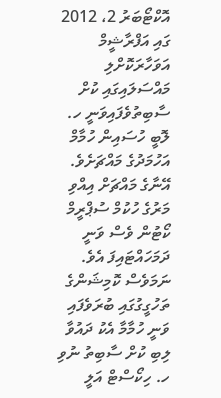އޮކްޓޯބަރު 2، 2012 ގައި އަފްރާޝީމް އަވަހާރަކޮށްލި މައްސަލައިގައި ކުށް ސާބިތުވެފައިވަނީ ހ. ލޮބީ ހުސައިން ހުމާމް އަހުމަދުގެ މައްޗަށެވެ. އޭނާގެ މައްޗަށް އިއްވި މަރުގެ ހުކުމް ސުޕްރީމް ކޯޓުން ވެސް ވަނީ ދަމަހައްޓައިފަ އެވެ. ނަމަވެސް ކޮމިޝަންގެ ތަހުގީގުގައި ބުރަވެފައި ވަނީ ހުމާމާ އެކު ދައުވާ ލިބި ކުށް ސާބިތު ނުވި ހ. ހިކޯސްޓް އަލީ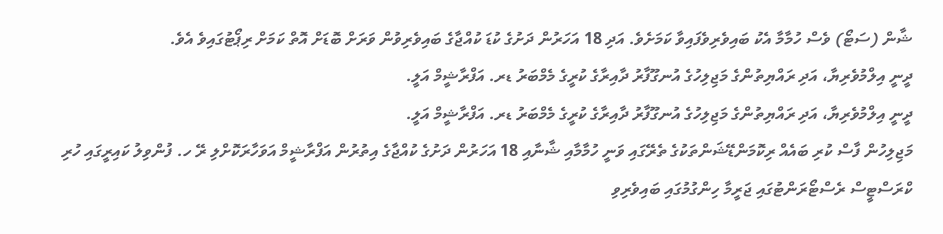ޝާން (ސަޓޯ) ވެސް ހުމާމާ އެކު ބައިވެރިވެފައިވާ ކަމަށެވެ. އަދި 18 އަހަރުން ދަށުގެ ކުޑަ ކުއްޖާގެ ބައިވެރިވުން ވަރަށް ބޮޑަށް އޮތް ކަމަށް ރިޕޯޓުގައިވެ އެވެ.
ދީނީ އިލްމުވެރިޔާ، އަދި ރައްޔިތުންގެ މަޖިލިހުގެ އުނގޫފާރު ދާއިރާގެ ކުރީގެ މެމްބަރު ޑރ. އަފްރާޝީމް އަލީ.
ދީނީ އިލްމުވެރިޔާ، އަދި ރައްޔިތުންގެ މަޖިލިހުގެ އުނގޫފާރު ދާއިރާގެ ކުރީގެ މެމްބަރު ޑރ. އަފްރާޝީމް އަލީ.
މަޖިލިހުން ފާސް ކުރި ބައެއް ރިކޮމަންޑޭޝަންތަކުގެ ތެރޭގައި ވަނީ ހުމާމާއި ޝާނާއި 18 އަހަރުން ދަށުގެ ކުއްޖާގެ އިތުރުން އަފްރާޝީމް އަވަހާރަކޮށްލި ރޭ ހ. ފުންވިލު ކައިރީގައި ހުރި ކްރަސްޓީސް ރެސްޓޯރަންޓުގައި ޖަރީމާ ހިންގުމުގައި ބައިވެރިވި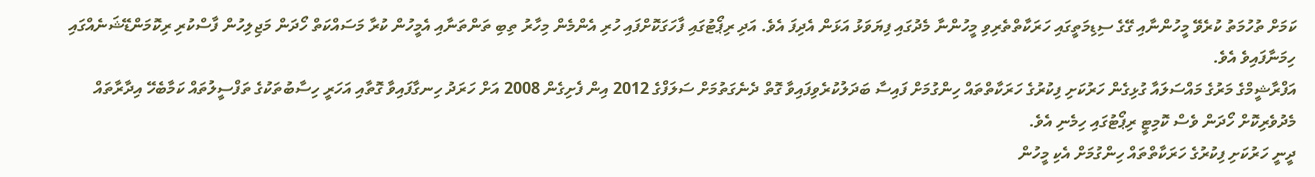ކަމަށް ތުހުމަތު ކުރެވޭ މީހުންނާއި ގޭގެ ސިޑިމަތީގައި ހަރަކާތްތެރިވި މީހުންނާ މެދުގައި ފިޔަވަޅު އަޅަން އެދިފަ އެވެ. އަދި ރިޕޯޓުގައި ފާހަގަކޮށްފައި ހުރި އެންމެން މިހާރު ތިބި ތަންތަނާއި އެމީހުން ކުރާ މަސައްކަތް ހޯދަން މަޖިލިހުން ފާސްކުރި ރިކޮމަންޑޭޝަނެއްގައި ހިމަނާފައިވެ އެވެ.
އަފްރާޝީމްގެ މަރުގެ މައްސަލައާ ގުޅިގެން ހަރުކަށި ފިކުރުގެ ހަރަކާތްތައް ހިންގުމަށް ފައިސާ ބަދަލުކުރެވިފައިވާ ގޮތް ދެނެގަތުމަށް ސަލަފްގެ 2012 އިން ފެށިގެން 2008 އަށް ހަރަދު ހިނގާފައިވާ ގޮތާއި އަހަރީ ހިސާބުތަކުގެ ތަފްސީލުތައް ކަމާބެހޭ އިދާރާތައް މެދުވެރިކޮށް ހޯދަން ވެސް ކޮމިޓީ ރިޕޯޓުގައި ހިމެނި އެވެ.
ދީނީ ހަރުކަށި ފިކުރުގެ ހަރަކާތްތައް ހިންގުމަށް އެކި މީހުން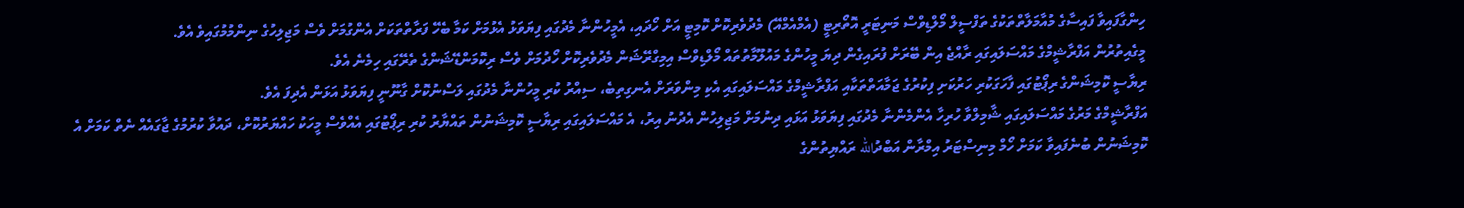ހިންގާފައިވާ ފައިސާގެ މުއާމަލާތްތަކުގެ ތަފްސީލް މޯލްޑިވްސް މަނިޓަރީ އޮތޯރިޓީ (އެމްއެމްއޭ) މެދުވެރިކޮށް ކޮމިޓީ އަށް ހޯދައި، އެމީހުންނާ މެދުގައި ފިޔަވަޅު އެޅުމަށް ކަމާ ބެހޭ ފަރާތްތަކަށް އެންގުމަށް ވެސް މަޖިލިހުގެ ނިންމުމުގައިވެ އެވެ.
މީގެއިތުރުން އަފްރާޝީމްގެ މައްސަލައިގައި ރާއްޖެ އިން ބޭރަށް ފުރައިގެން ދިޔަ މީހުންގެ މައުލޫމާތުތައް މޯލްޑިވްސް އިމިގްރޭޝަން މެދުވެރިކޮށް ހޯދުމަށް ވެސް ރިކޮމަންޑޭޝަންގެ ތެރޭގައި ހިމެނެ އެވެ.
ރިޔާސީ ކޮމިޝަންގެ ރިޕޯޓުގައި ފާހަގަކުރި ހަރުކަށި ފިކުރުގެ ޖަމާއަތްތަކާއި އަފްރާޝީމްގެ މައްސަލައިގައި އެކި މިންވަރަށް އެނގިތިބެ، ސިއްރު ކުރި މީހުންނާ މެދުގައި ލަސްނުކޮށް ގާނޫނީ ފިޔަވަޅު އަޅަން އެދިފަ އެވެ.
އަފްރާޝީމްގެ މަރުގެ މައްސަލައިގައި ޝާމިލްވާ ހުރިހާ އެންމެންނާ މެދުގައި ފިޔަވަޅު އަޅައި ދިނުމަށް މަޖިލިހުން އެދުނު އިރު، އެ މައްސަލައިގައި ރިޔާސީ ކޮމިޝަނުން ތައްޔާރު ކުރި ރިޕޯޓުގައި އެއްވެސް މީހަކު ހައްޔަރުކޮށް، ދައުވާ ކުރުމުގެ ޖާގައެއް ނެތް ކަމަށް އެ ކޮމިޝަނުން ބުނެފައިވާ ކަމަށް ހޯމް މިނިސްޓަރު އިމްރާން އަބްދުالله ރައްޔިތުންގެ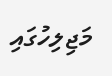މަޖިލިހުގައި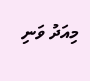މިއަދު ވަނި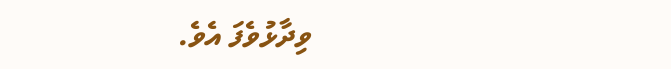ވިދާޅުވެފަ އެވެ.